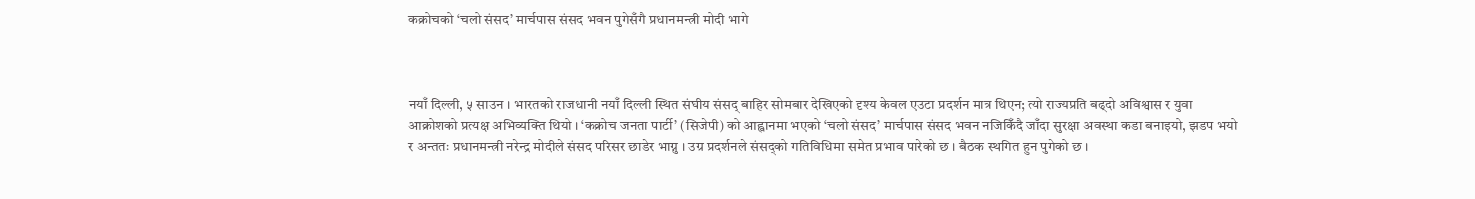कक्रोचको ‘चलो संसद’ मार्चपास संसद भवन पुगेसँगै प्रधानमन्त्री मोदी भागे



नयाँ दिल्ली, ५ साउन । भारतको राजधानी नयाँ दिल्ली स्थित संघीय संसद् बाहिर सोमबार देखिएको दृश्य केवल एउटा प्रदर्शन मात्र थिएन; त्यो राज्यप्रति बढ्दो अविश्वास र युवा आक्रोशको प्रत्यक्ष अभिव्यक्ति थियो । ‘कक्रोच जनता पार्टी’ (सिजेपी) को आह्वानमा भएको ‘चलो संसद’ मार्चपास संसद भवन नजिकिँदै जाँदा सुरक्षा अवस्था कडा बनाइयो, झडप भयो र अन्ततः प्रधानमन्त्री नरेन्द्र मोदीले संसद परिसर छाडेर भाग्नु । उग्र प्रदर्शनले संसद्को गतिविधिमा समेत प्रभाव पारेको छ । बैठक स्थगित हुन पुगेको छ ।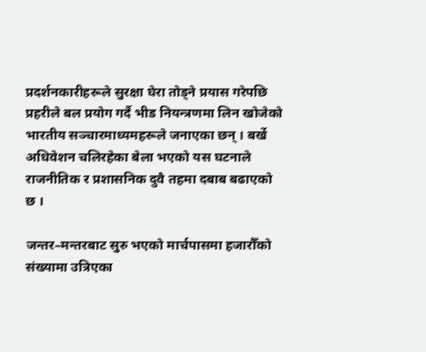प्रदर्शनकारीहरूले सुरक्षा घेरा तोड्ने प्रयास गरेपछि प्रहरीले बल प्रयोग गर्दै भीड नियन्त्रणमा लिन खोजेको भारतीय सञ्चारमाध्यमहरूले जनाएका छन् । बर्खे अधिवेशन चलिरहेका बेला भएको यस घटनाले राजनीतिक र प्रशासनिक दुवै तहमा दबाब बढाएको छ ।

जन्तर–मन्तरबाट सुरु भएको मार्चपासमा हजारौँको संख्यामा उत्रिएका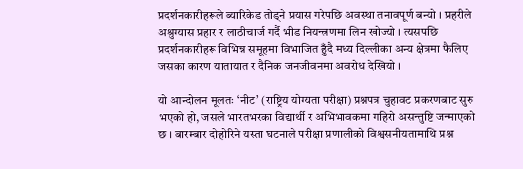प्रदर्शनकारीहरूले ब्यारिकेड तोड्ने प्रयास गरेपछि अवस्था तनावपूर्ण बन्यो । प्रहरीले अश्रुग्यास प्रहार र लाठीचार्ज गर्दै भीड नियन्त्रणमा लिन खोज्यो । त्यसपछि प्रदर्शनकारीहरू विभिन्न समूहमा विभाजित हुँदै मध्य दिल्लीका अन्य क्षेत्रमा फैलिए जसका कारण यातायात र दैनिक जनजीवनमा अवरोध देखियो ।

यो आन्दोलन मूलतः ‘नीट’ (राष्ट्रिय योग्यता परीक्षा) प्रश्नपत्र चुहावट प्रकरणबाट सुरु भएको हो, जसले भारतभरका विद्यार्थी र अभिभावकमा गहिरो असन्तुष्टि जन्माएको छ । बारम्बार दोहोरिने यस्ता घटनाले परीक्षा प्रणालीको विश्वसनीयतामाथि प्रश्न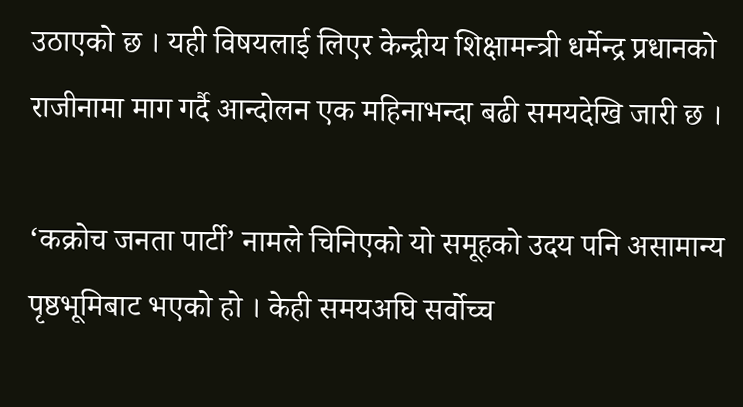उठाएको छ । यही विषयलाई लिएर केन्द्रीय शिक्षामन्त्री धर्मेन्द्र प्रधानको राजीनामा माग गर्दै आन्दोलन एक महिनाभन्दा बढी समयदेखि जारी छ ।

‘कक्रोच जनता पार्टी’ नामले चिनिएको यो समूहको उदय पनि असामान्य पृष्ठभूमिबाट भएको हो । केही समयअघि सर्वोच्च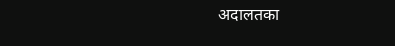अदालतका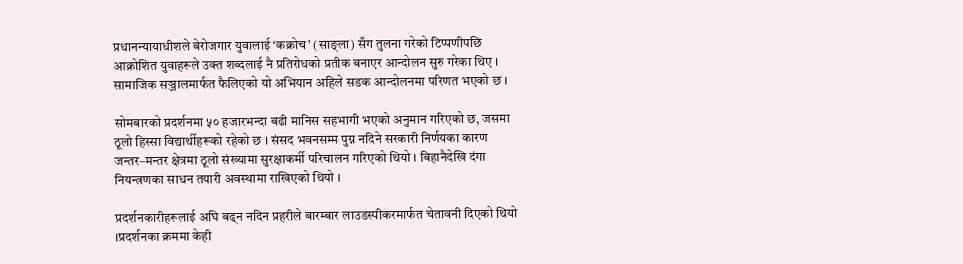प्रधानन्यायाधीशले बेरोजगार युवालाई ‘कक्रोच’ (साङ्ला) सँग तुलना गरेको टिप्पणीपछि आक्रोशित युवाहरूले उक्त शब्दलाई नै प्रतिरोधको प्रतीक बनाएर आन्दोलन सुरु गरेका थिए । सामाजिक सञ्जालमार्फत फैलिएको यो अभियान अहिले सडक आन्दोलनमा परिणत भएको छ ।

सोमबारको प्रदर्शनमा ५० हजारभन्दा बढी मानिस सहभागी भएको अनुमान गरिएको छ, जसमा ठूलो हिस्सा विद्यार्थीहरूको रहेको छ । संसद भवनसम्म पुग्न नदिने सरकारी निर्णयका कारण जन्तर–मन्तर क्षेत्रमा ठूलो संख्यामा सुरक्षाकर्मी परिचालन गरिएको थियो । बिहानैदेखि दंगा नियन्त्रणका साधन तयारी अवस्थामा राखिएको थियो ।

प्रदर्शनकारीहरूलाई अघि बढ्न नदिन प्रहरीले बारम्बार लाउडस्पीकरमार्फत चेतावनी दिएको थियो ।प्रदर्शनका क्रममा केही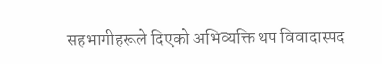सहभागीहरूले दिएको अभिव्यक्ति थप विवादास्पद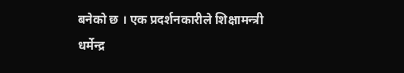बनेको छ । एक प्रदर्शनकारीले शिक्षामन्त्री धर्मेन्द्र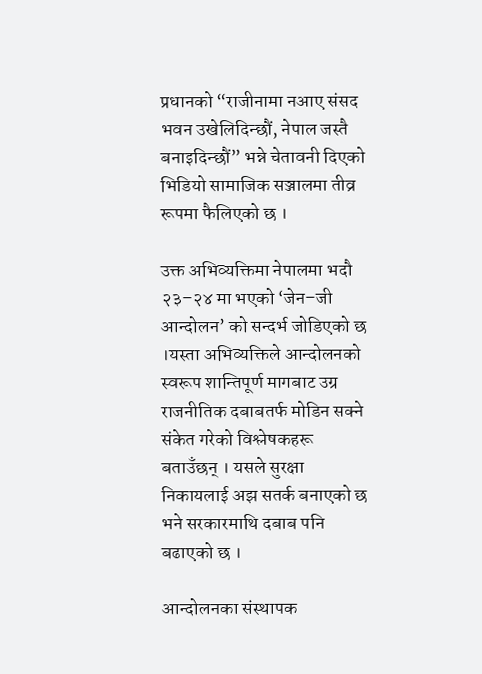प्रधानको “राजीनामा नआए संसद भवन उखेलिदिन्छौं, नेपाल जस्तै बनाइदिन्छौं” भन्ने चेतावनी दिएको भिडियो सामाजिक सञ्जालमा तीव्र रूपमा फैलिएको छ ।

उक्त अभिव्यक्तिमा नेपालमा भदौ २३–२४ मा भएको ‘जेन–जी आन्दोलन’ को सन्दर्भ जोडिएको छ ।यस्ता अभिव्यक्तिले आन्दोलनको स्वरूप शान्तिपूर्ण मागबाट उग्र राजनीतिक दबाबतर्फ मोडिन सक्ने संकेत गरेको विश्लेषकहरू बताउँछन् । यसले सुरक्षा निकायलाई अझ सतर्क बनाएको छ भने सरकारमाथि दबाब पनि बढाएको छ ।

आन्दोलनका संस्थापक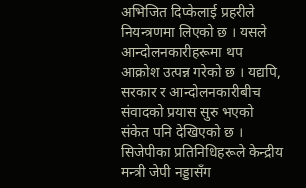अभिजित दिप्केलाई प्रहरीले नियन्त्रणमा लिएको छ । यसले आन्दोलनकारीहरूमा थप आक्रोश उत्पन्न गरेको छ । यद्यपि, सरकार र आन्दोलनकारीबीच संवादको प्रयास सुरु भएको संकेत पनि देखिएको छ ।
सिजेपीका प्रतिनिधिहरूले केन्द्रीय मन्त्री जेपी नड्डासँग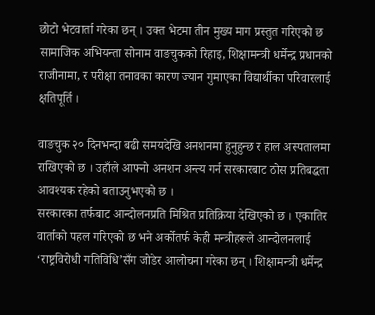छोटो भेटवार्ता गरेका छन् । उक्त भेटमा तीन मुख्य माग प्रस्तुत गरिएको छ सामाजिक अभियन्ता सोनाम वाङचुकको रिहाइ, शिक्षामन्त्री धर्मेन्द्र प्रधानको राजीनामा, र परीक्षा तनावका कारण ज्यान गुमाएका विद्यार्थीका परिवारलाई क्षतिपूर्ति ।

वाङचुक २० दिनभन्दा बढी समयदेखि अनशनमा हुनुहुन्छ र हाल अस्पतालमा राखिएको छ । उहाँले आफ्नो अनशन अन्त्य गर्न सरकारबाट ठोस प्रतिबद्धता आवश्यक रहेको बताउनुभएको छ ।
सरकारका तर्फबाट आन्दोलनप्रति मिश्रित प्रतिक्रिया देखिएको छ । एकातिर वार्ताको पहल गरिएको छ भने अर्कोतर्फ केही मन्त्रीहरूले आन्दोलनलाई ‘राष्ट्रविरोधी गतिविधि’सँग जोडेर आलोचना गरेका छन् । शिक्षामन्त्री धर्मेन्द्र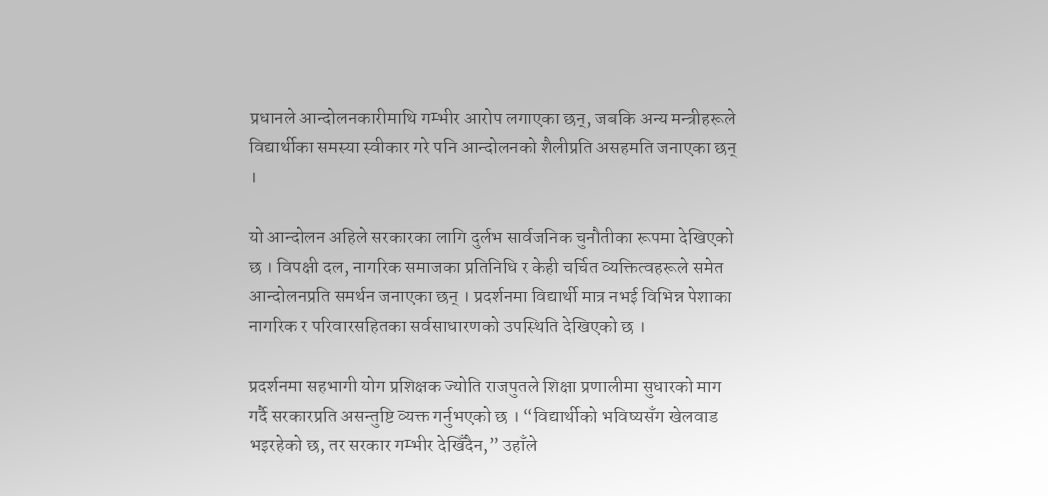प्रधानले आन्दोलनकारीमाथि गम्भीर आरोप लगाएका छन्, जबकि अन्य मन्त्रीहरूले विद्यार्थीका समस्या स्वीकार गरे पनि आन्दोलनको शैलीप्रति असहमति जनाएका छन् ।

यो आन्दोलन अहिले सरकारका लागि दुर्लभ सार्वजनिक चुनौतीका रूपमा देखिएको छ । विपक्षी दल, नागरिक समाजका प्रतिनिधि र केही चर्चित व्यक्तित्वहरूले समेत आन्दोलनप्रति समर्थन जनाएका छन् । प्रदर्शनमा विद्यार्थी मात्र नभई विभिन्न पेशाका नागरिक र परिवारसहितका सर्वसाधारणको उपस्थिति देखिएको छ ।

प्रदर्शनमा सहभागी योग प्रशिक्षक ज्योति राजपुतले शिक्षा प्रणालीमा सुधारको माग गर्दै सरकारप्रति असन्तुष्टि व्यक्त गर्नुभएको छ । “विद्यार्थीको भविष्यसँग खेलवाड भइरहेको छ, तर सरकार गम्भीर देखिँदैन,” उहाँले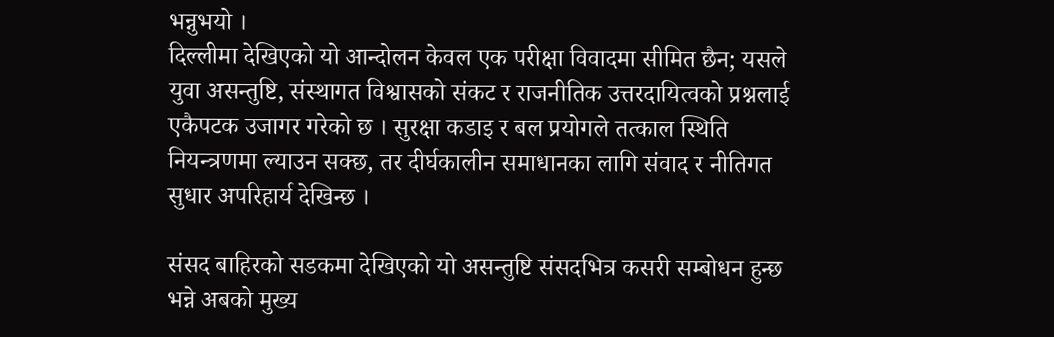भन्नुभयो ।
दिल्लीमा देखिएको यो आन्दोलन केवल एक परीक्षा विवादमा सीमित छैन; यसले युवा असन्तुष्टि, संस्थागत विश्वासको संकट र राजनीतिक उत्तरदायित्वको प्रश्नलाई एकैपटक उजागर गरेको छ । सुरक्षा कडाइ र बल प्रयोगले तत्काल स्थिति नियन्त्रणमा ल्याउन सक्छ, तर दीर्घकालीन समाधानका लागि संवाद र नीतिगत सुधार अपरिहार्य देखिन्छ ।

संसद बाहिरको सडकमा देखिएको यो असन्तुष्टि संसदभित्र कसरी सम्बोधन हुन्छ भन्ने अबको मुख्य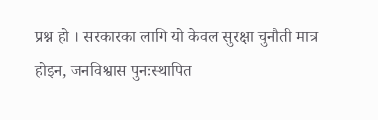प्रश्न हो । सरकारका लागि यो केवल सुरक्षा चुनौती मात्र होइन, जनविश्वास पुनःस्थापित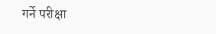गर्ने परीक्षा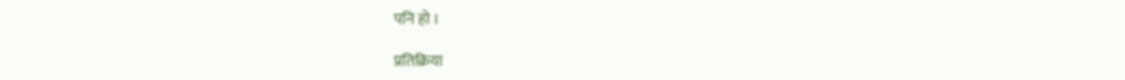पनि हो ।

प्रतिक्रिया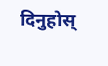दिनुहोस्